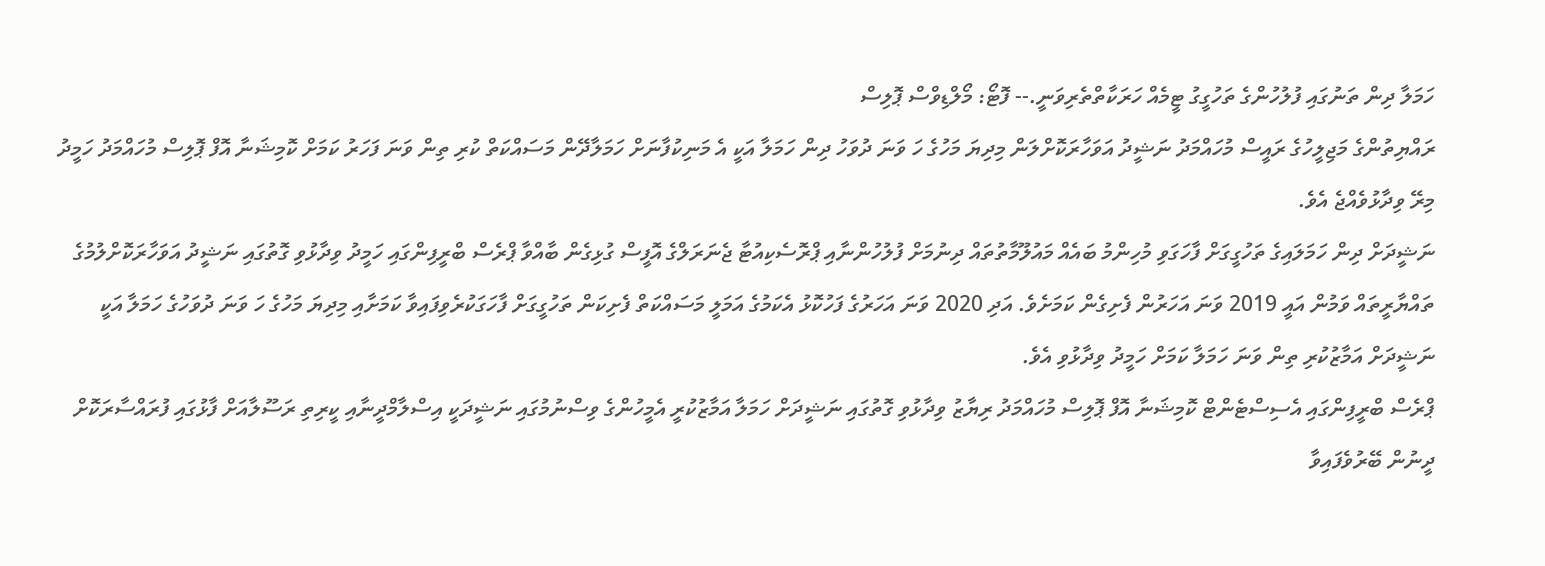ހަމަލާ ދިން ތަނުގައި ފުލުހުންގެ ތަހުގީގު ޓީމެއް ހަރަކާތްތެރިވަނީ.-- ފޮޓޯ: މޯލްޑިވްސް ޕޮލިސް
ރައްޔިތުންގެ މަޖިލީހުގެ ރައީސް މުހައްމަދު ނަޝީދު އަވަހާރަކޮށްލަން މިދިޔަ މަހުގެ ހަ ވަނަ ދުވަހު ދިން ހަމަލާ އަކީ އެ މަނިކުފާނަށް ހަމަލާދޭން މަސައްކަތް ކުރި ތިން ވަނަ ފަހަރު ކަމަށް ކޮމިޝަނާ އޮފް ޕޮލިސް މުހައްމަދު ހަމީދު މިރޭ ވިދާޅުވެއްޖެ އެވެ.
ނަޝީދަށް ދިން ހަމަލައިގެ ތަހުގީގަށް ފާހަގަވި މުހިންމު ބައެއް މައުލޫމާތުތައް ދިނުމަށް ފުލުހުންނާއި ޕްރޮސެކިއުޓާ ޖެނަރަލްގެ އޮފީސް ގުޅިގެން ބާއްވާ ޕްރެސް ބްރީފިންގައި ހަމީދު ވިދާޅުވި ގޮތުގައި ނަޝީދު އަވަހާރަކޮށްލުމުގެ ތައްޔާރީތައް ވަމުން އައީ 2019 ވަނަ އަހަރުން ފެށިގެން ކަމަށެވެ. އަދި 2020 ވަނަ އަހަރުގެ ފަހުކޮޅު އެކަމުގެ އަމަލީ މަސައްކަތް ފެށިކަން ތަހުގީގަށް ފާހަގަކުރެވިފައިވާ ކަމަށާއި މިދިޔަ މަހުގެ ހަ ވަނަ ދުވަހުގެ ހަމަލާ އަކީ ނަޝީދަށް އަމާޒުކުރި ތިން ވަނަ ހަމަލާ ކަމަށް ހަމީދު ވިދާޅުވި އެވެ.
ޕްރެސް ބްރީފިންގައި އެސިސްޓެންޓް ކޮމިޝަނާ އޮފް ޕޮލިސް މުހައްމަދު ރިޔާޒު ވިދާޅުވި ގޮތުގައި ނަޝީދަށް ހަމަލާ އަމާޒުކުރީ އެމީހުންގެ ވިސްނުމުގައި ނަޝީދަކީ އިސްލާމްދީނާއި ކީރިތި ރަސޫލާއަށް ފާޅުގައި ފުރައްސާރަކޮށް ދީނުން ބޭރުވެފައިވާ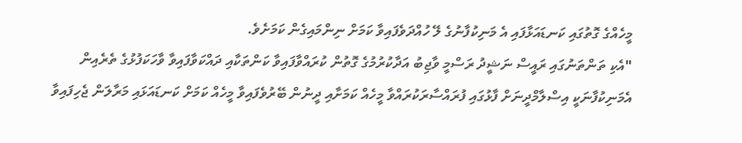މީހެއްގެ ގޮތުގައި ކަނޑައަޅާފައި އެ މަނިކުފާނުގެ ލޭ ހުއްދަވެފައިވާ ކަމަށް ނިންމައިގެން ކަމަށެވެ.
"އެކި ތަންތަނުގައި ރައީސް ނަޝީދު ރަސްމީ ވާޖިބު އަދާކުރުމުގެ ގޮތުން ކުރައްވާފައިވާ ކަންތަކާއި ދައްކަވާފައިވާ ވާހަކަފުޅުގެ ތެރެއިން އެމަނިކުފާނަކީ އިސްލާމްދީނަށް ފާޅުގައި ފުރައްސާރަކުރައްވާ މީހެއް ކަމަށާއި ދީނުން ބޭރުވެފައިވާ މީހެއް ކަމަށް ކަނޑައަޅައި މަރާލަން ޖެހިފައިވާ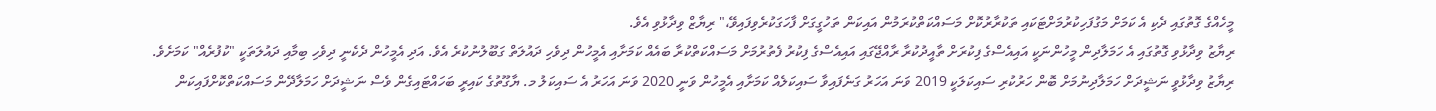މީހެއްގެ ގޮތުގައި ދެކި އެ ކަމަށް މަގުފަހިކުރުމަށްޓަކައި ތަކުރާރުކޮށް މަސައްކަތްކުރަމުން އައިކަން ތަހުގީގަށް ފާހަގަކުރެވިފައިވޭ،" ރިޔާޒް ވިދާޅުވި އެވެ.
ރިޔާޒު ވިދާޅުވި ގޮތުގައި އެ ހަމަލާދިން މީހުންނަކީ އައިއެސްގެ ފިކުރަށް ތާއީދުކުރާ ރާއްޖޭގައި އައިއެސްގެ ފިކުރު ފެތުރުމަށް މަސައްކަތްކުރާ ބައެއް ކަމަށާއި އެމީހުން ދިވެހި ދައުލަތް ގަބޫލުނުކުރެ އެވެ. އަދި އެމީހުން ދެކެނީ ދިވެހި ބިމާއި ދައުލަތަކީ "ކުފުރެއް" ކަމަށެވެ.
ރިޔާޒު ވިދާޅުވީ ނަޝީދަށް ހަމަލާދިނުމަށް ބޮން ހަރުކުރި ސައިކަލަކީ 2019 ވަނަ އަހަރު ގަނެފައިވާ ސައިކަލެއް ކަމަށާއި އެމީހުން ވަނީ 2020 ވަނަ އަހަރު އެ ސައިކަލު މ. ޔާގޫތުގެ ކައިރީ ބަހައްޓައިގެން ވެސް ނަޝީދަށް ހަމަލާދޭން މަސައްކަތްކޮށްފައިކަން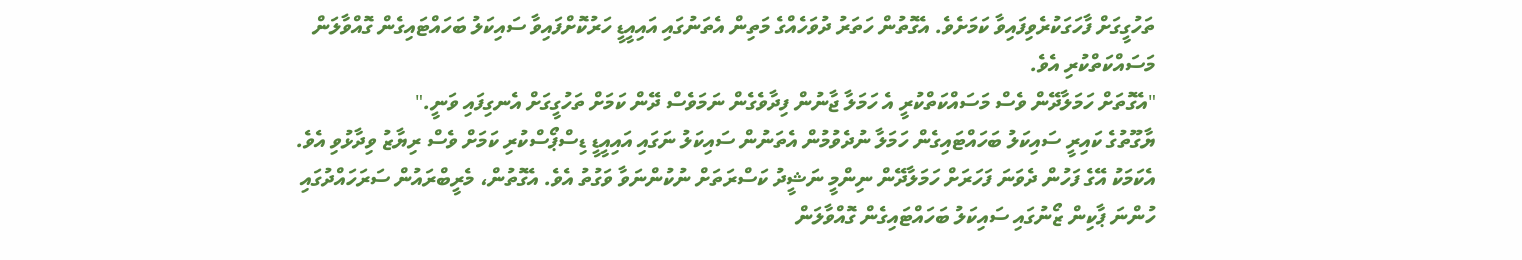ތަހުގީގަށް ފާހަގަކުރެވިފައިވާ ކަމަށެވެ. އެގޮތުން ހަތަރު ދުވަހެއްގެ މަތިން އެތަނުގައި އައިއީޑީ ހަރުކޮށްފައިވާ ސައިކަލު ބަހައްޓައިގެން ގޮއްވާލަން މަސައްކަތްކުރި އެވެ.
"އެގޮތަށް ހަމަލާދޭން ވެސް މަސައްކަތްކުރީ އެ ހަމަލާ ޖާނުން ފިދާވެގެން ނަމަވެސް ދޭން ކަމަށް ތަހުގީގަށް އެނގިފައި ވަނީ."
ޔާގޫތުގެ ކައިރީ ސައިކަލު ބަހައްޓައިގެން ހަމަލާ ނުދެވުމުން އެތަނުން ސައިކަލު ނަގައި އައިއީޑީ ޑިސްޕޯސްކުރި ކަމަށް ވެސް ރިޔާޒު ވިދާޅުވި އެވެ. އެކަމަކު އޭގެ ފަހުން ދެވަނަ ފަހަރަށް ހަމަލާދޭން ނިންމީ ނަޝީދު ކަސްރަތަށް ނުކުންނަވާ ވަގުތު އެވެ. އެގޮތުން، މެރީބްރައުން ސަރަހައްދުގައި ހުންނަ ޕާކިން ޒޯނުގައި ސައިކަލު ބަހައްޓައިގެން ގޮއްވާލަން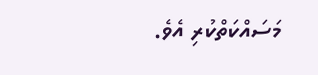މަސައްކަތްކުރި އެވެ.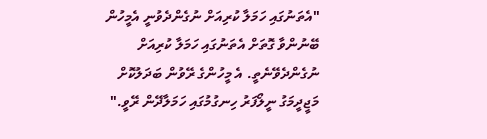"އެތަނުގައި ހަމަލާ ކުރިއަށް ނުގެންދެވުނީ އެމީހުން ބޭނުންވާ ގޮތަށް އެތަނުގައި ހަމަލާ ކުރިއަށް ނުގެންދެވޭނެތީ. އެ މީހުންގެ ރޭވުން ބަދަލުކޮށް މަޖީދީމަގު ނީލޯފަރު ހިނގުމުގައި ހަމަލާދޭން ރޭވީ."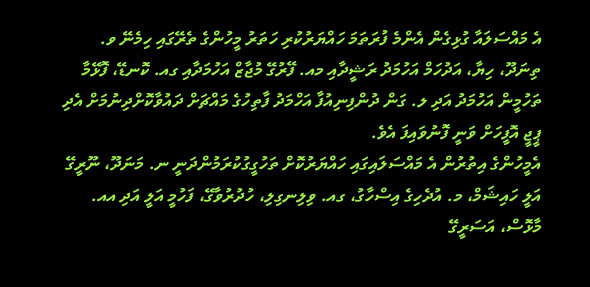އެ މައްސަލައާ ގުޅިގެން އެންމެ ފުރަތަމަ ހައްޔަރުކުރި ހަތަރު މީހުންގެ ތެރޭގައި ހިމެނޭ ވ. ތިނަދޫ، ހިޔާ، އަދުހަމް އަހުމަދު ރަޝީދާއި މއ. ފޭރުގޭ މުޖާޒް އަހުމަދާއި ގއ. ކޮނޑޭ، ފޮޅޭމާ ތަހުމީން އަހުމަދު އަދި ލ. ގަން ދުންފިނިއުފާ އަހްމަދު ފާތިހުގެ މައްޗަށް ދައުވާކޮށްދިނުމަށް އެދި ޕީޖީ އޮފީހަށް ވަނީ ފޮނުވައިފަ އެވެ.
އެމީހުންގެ އިތުރުން އެ މައްސަލައިގައި ހައްޔަރުކޮށް ތަހުގީގުކުރަމުންދަނީ ނ. މަނަދޫ، ނޫރީގޭ އަލީ ހައިޝަމް، މ. އުދެހިގެ އިސްހާގު، ގއ. ވިލިނގިލި، ހުދުރުވާގޭ، ފަހުމީ އަލީ އަދި އއ. މާޅޮސް، އަސަރީގޭ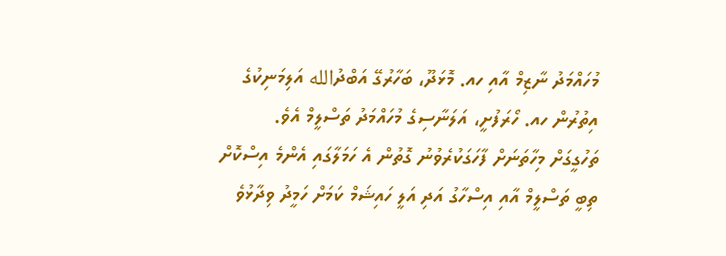މުހައްމަދު ނާޒިމް އާއި ހއ. މޮޅަދޫ، ބަހާރުގޭ އަބްދުالله އަލިމަނިކުގެ އިތުރުން ހއ. ހޯރަފުށީ، އަލަނާސިގެ މުހައްމަދު ތަސްލީމް އެވެ.
ތަހުގީގަށް މިހާތަނަށް ފާހަގަކުރެވުނު ގޮތުން އެ ހަމަލާގައި އެންމެ އިސްކޮށް ތިބީ ތަސްލީމް އާއި އިސްހާގު އަދި އަލީ ހައިޝަމް ކަމަށް ހަމީދު ވިދާޅުވެ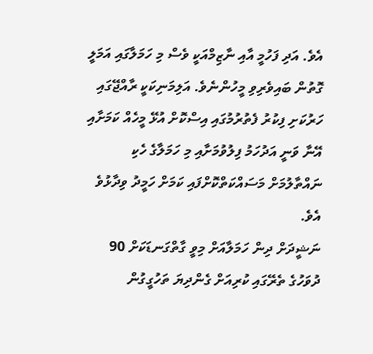އެވެ. އަދި ފަހުމީ އާއި ނާޒިމްއަކީ ވެސް މި ހަމަލާގައި އަމަލީ ގޮތުން ބައިވެރިވި މީހުންނެވެ. އަލިމަނިކަކީ ރާއްޖޭގައި ހަރުކަށި ފިކުރު ފެތުރުމުގައި އިސްކޮށް އުޅޭ މީހެއް ކަމަށާއި އޭނާ ވަނީ އަދުހަމު ފިލުވުމަށާއި މި ހަމަލާގެ ހެކި ނައްތާލުމަށް މަސައްކަތްކޮށްފައި ކަމަށް ހަމީދު ވިދާޅުވެ އެވެ.
ނަޝީދަށް ދިން ހަމަލާއަށް މިވީ ގާތްގަނޑަކަށް 90 ދުވަހުގެ ތެރޭގައި ކުރިއަށް ގެންދިޔަ ތަހުގީގުން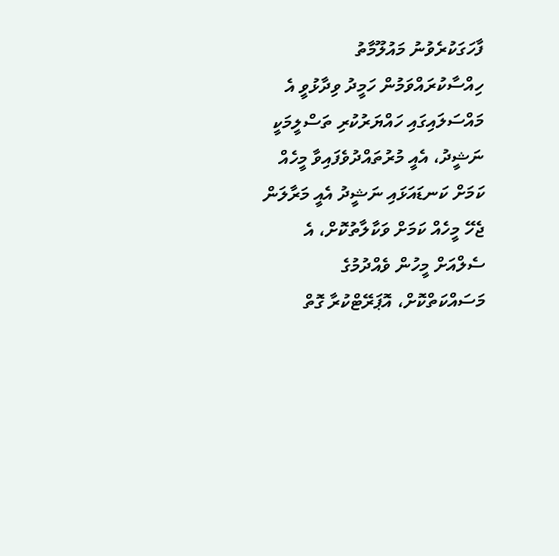ފާހަގަކުރެވުނު މައުލޫމާތު ހިއްސާކުރައްވަމުން ހަމީދު ވިދާޅުވީ އެ މައްސަލައިގައި ހައްޔަރުކުރި ތަސްލީމަކީ ނަޝީދު، އެއީ މުރުތައްދުވެފައިވާ މީހެއް ކަމަށް ކަނޑައަޅައި ނަޝީދު އެއީ މަރާލަން ޖެހޭ މީހެއް ކަމަށް ވަކާލާތުކޮށް، އެ ސެލްއަށް މީހުން ވެއްދުމުގެ މަސައްކަތްކޮށް، އޮޕަރޭޓްކުރާ ގޮތް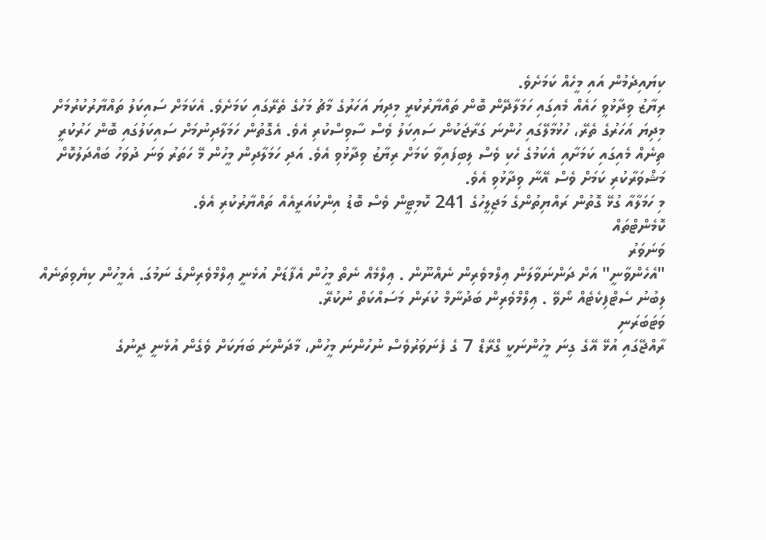ކިޔައިދެމުން އައި މީހެއް ކަމަށެވެ.
ރިޔާޒު ވިދާޅުވީ ހައެއް މެއިގައި ހަމަލާދޭން ބޮން ތައްޔާރުކުރީ މިދިޔަ އަހަރުގެ މާޗު މަހުގެ ތެރޭގައި ކަމަށެވެ. އެކަމަށް ސައިކަލު ތައްޔާރުކުރުމަށް މިދިޔަ އަހަރުގެ ތެރޭ، ހުޅުމާލޭގައި ހުންނަ ގަރާޖަކުން ސައިކަލު ވެސް ސާވިސްކުރި އެވެ. އެގޮތުން ހަމަލާދިނުމަށް ސައިކަލުގައި ބޮން ހަރުކުރީ ތިނެއް މެއިގައި ކަމަށާއި އެކަމުގެ ހެކި ވެސް ލިބިފައިވާ ކަމަށް ރިޔާޒު ވިދާޅުވި އެވެ. އަދި ހަމަލާދިން މީހުން މޭ ހަތަރު ވަނަ ދުވަހު ބައްދަލުކޮށް މަޝްވަރާކުރި ކަމަށް ވެސް އޭނާ ވިދާޅުވި އެވެ.
މި ހަމަލާއާ ގުޅޭ ގޮތުން ރައްޔިތުންގެ މަޖިލީހުގެ 241 ކޮމިޓީން ވެސް ބޮޑު އިންކުއަރީއެއް ތައްޔާރުކުރި އެވެ.
ކޮމެންޓްތައް
ވަނަވަރު
"އެހެންވާނީ" އަށް ދަންނަވާލަން ޢިލްމވެރިން ނެއްނޫން . ޢިލްމެއް ނެތް މީހުން އެފާޑަށް އުޅެނީ ޢިލްމްވެރިންގެ ނަމުގަ. އެމީހުން ކިޔެވިތަނެއް ލިބުނު ސެޓްފިކެޓެއް ނޯވޭ . ޢިލްމްވެރިން ބަދުނާމް ކުރަން މަސައްކަތް ނުކުރޭ.
ވަޓަބަރަނި
ރާއްޖޭގައި އުޅޭ އޭގެ ގިނަ މީހުންނަކީ ގްރޭޑް 7 ގެ ފެނަވަރުވެސް ނުހުންނަ މީހުން، މާދަންނަ ބަޔަކަށް ވެގެން އުޅެނީ ދީނުގެ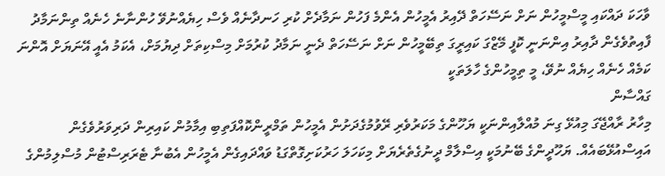ވާހަކަ ދައްކައި މީސްމީހުން ނަށް ނަސޭހަތް ދޭއިރު އެމީހުން އެންމެ ފަހުން ނަމާދެށް ކުރި ހަނދާނެއް ވެސް ހިޔެއްނުވޭ ހުންނާނެ ހެނެއް ތިންނަމާދު ފާއިތުވެގެން ދާއިރު އިންނަނީ ކޮފީ މޭޒްގަ ކައިރީގަ ތިބޭމީހުން ނަށް ނަސޭހަތް ދެނީ ނަމާދު ކުރުމަށް މިސްކިތަށް ދިޔުމަށް، އެކަމު އެއީ އޭނަޔަށް އޮންނަ ކަމެއް ހެނެއް ހިޔެއް ނުވޭ، މީ ތިމީހުންގެ ހާލަތަކީ
ގައްސާން
މިހާރު ރާއްޖޭގަ މިއުޅޭ ގިނަ މުއްލާއިންނަކީ ޔަހޫންގެ މަކަރުވެރި ރޭވުމުގެދަށުން އެމީހުން ތަމްރީންކޮއްފަތިބި އިމާމުން ކައިރިން ދަރިވަރުވެގެން އައިސްއުޅޭބައެއް. ޔަހޫދީންގެ ބޭނުމަކީ އިސްލާމް ދީނުގެތެރެޔަށް މިކަހަލަ ހަރުކަށިގޮތްގަޑު ވައްދައިގެން އެމީހުން އެބުނާ ޓެރަރިސްޓުން މުސްލިމުންގެ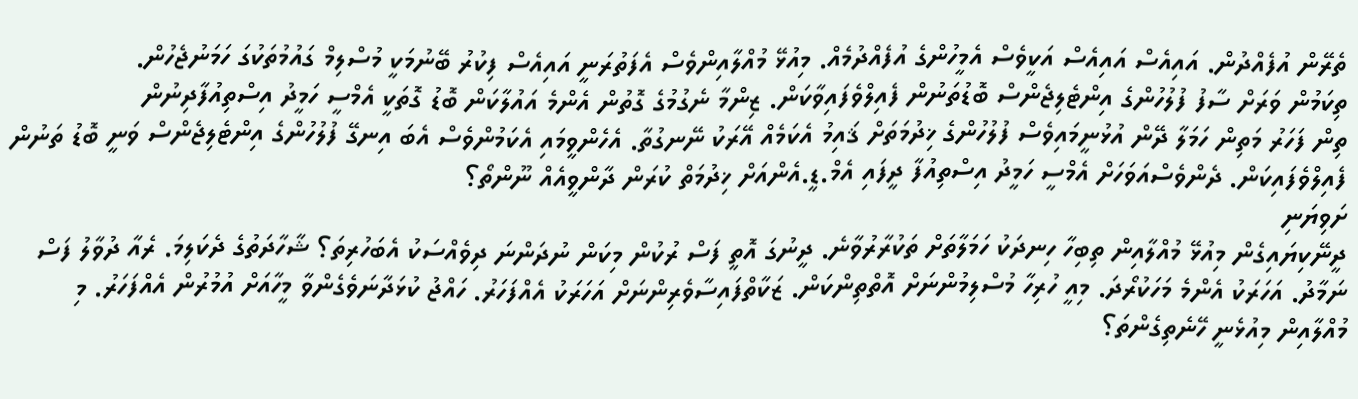ތެރޭން އުފެއްދުން. އައިއެސް އައިއެސް އަކީވެސް އެމީހުންގެ އުފެއްދުމެއް. މިއުޅޭ މުއްލާއިންވެސް އެފަތުރަނީ އައިއެސް ފިކުރު ބޭނުމަކީ މުސްލިމް ގައުމުތަކުގަ ހަމަނުޖެހުން.
ތިކަމުން ވަރަށް ސާފު ފުލުހުންގެ އިންޓެލިޖެންސް ބޮޑުތަނުން ފެއިލްވެފައިވާކަން. ޒިންމާ ނެގުމުގެ ގޮތުން އެންމެ އައުލާކަން ބޮޑު ގޮތަކީ އެމްސީ ހަމީދު އިސްތިއުފާދިނުން
ތިން ފަހަރު މަތިން ހަމަލާ ދޭން އުޅުނީމައިވެސް ފުލުހުންގެ ޚިދުމަތަށް ޤައިމު އެކަމެއް އޭރަކު ނޭނގުތާ. އެހެންވީމައި އެކަމުންވެސް އެބަ އިނގޭ ފުލުހުންގެ އިންޓެލިޖެންސް ވަނީ ބޮޑު ތަނުން ފެއިލްވެފައިކަން. ދެންވެސްއަވަހަށް އެމްސީ ހަމީދު އިސްތިއުފާ ދީފައި އެމް.ޑީ.އެންއަށް ޚިދުމަތް ކުރަން ދާންވީއެއް ނޫންތޯ؟
ށަވިޔަނި
ދީނޭކިޔައިގެން މިއުޅޭ މުއްލާއިން ތިބިހާ ހިނދަކު ހަމަލާތަށް ތަކުރާރުވާނެ. ދީނުގަ އޮތީ ފަސް ރުކުން މިކަން ނުދަންނަ ދިވެއްސަކު އެބަހުރިތަ؟ ޝާހާދަތުގެ ދެކަލިމަ. ރެއާ ދުވާލު ފަސް ނަމާދު. އަހަރަކު އެންމެ މަހަކުރޯދަ. މިއީ ހުރިހާ މުސްލިމުންނަށް އޮތްތިންކަން. ޒަކާތްފައިސާވެރިންނަށް އަހަރަކު އެއްފަހަރު. ހައްޖު ކުޅަދާނަވެގެންވާ މީހާއަށް އުމުރުން އެއްފަހަރު. މި މުއްލާއިން މިއުޅެނީ ހޭނެތިގެންތަ؟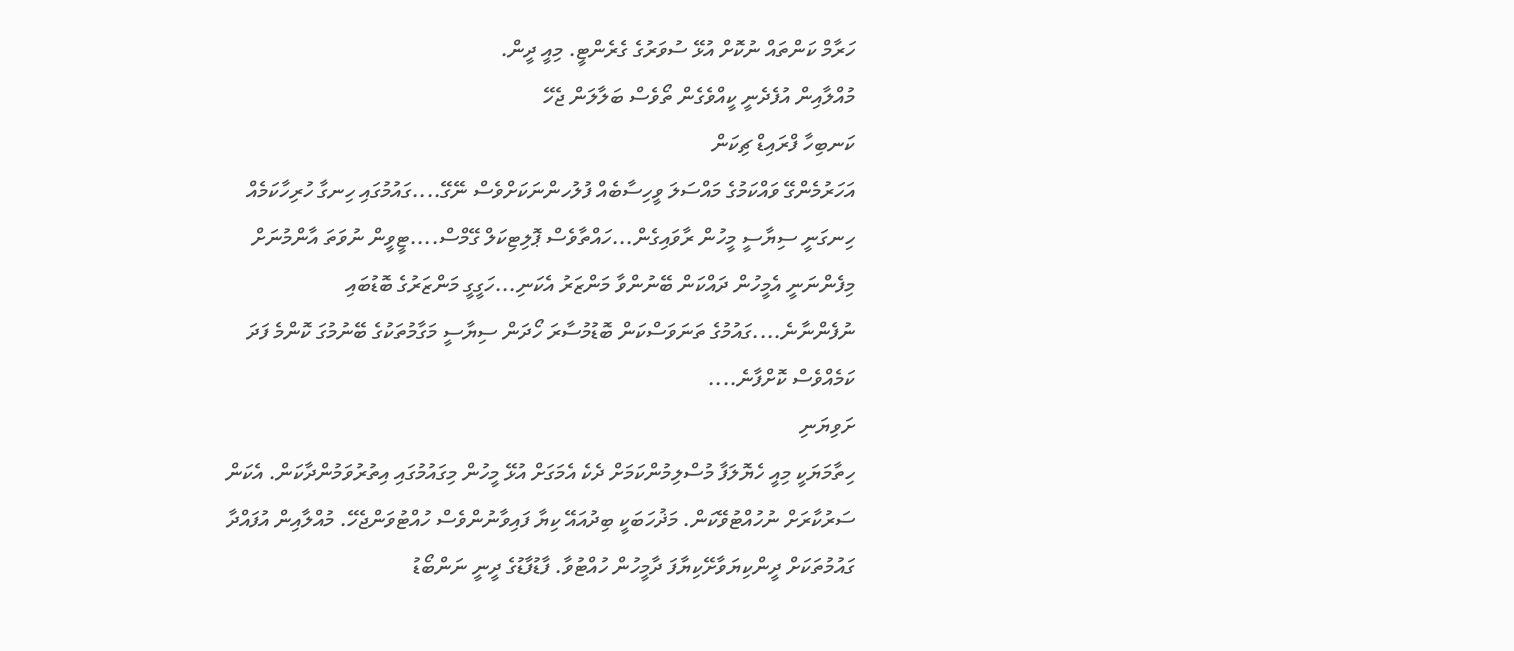ހަރާމް ކަންތައް ނުކޮށް އުޅޭ ސުވަރުގެ ގެރެންޓީ. މިއީ ދީން.
މުއްލާއިން އުފެދެނީ ކީއްވެގެން ތޯވެސް ބަލާލަން ޖެހޭ
ކަނބިހާ ފްރައިޑް ޗިކަން
އަހަރުމެންގޭ ވައްކަމުގެ މައްސަލަ ވީހިސާބެއް ފުލުހންނަކަށްވެސް ނޭގޭ....ގައުމުގައި ހިނގާ ހުރިހާކަމެއް ހިނގަނީ ސިޔާސީ މީހުން ރާވައިގެން...ހައްތާވެސް ޕޮލިޓިކަލް ގޭމްސް....ޓީވީން ނުވަތަ އާންމުނަށް މިފެންނަނީ އެމީހުން ދައްކަން ބޭނުންވާ މަންޒަރު އެކަނި...ހަގީގީ މަންޒަރުގެ ބޮޑުބައި ނުފެންނާނެ....ގައުމުގެ ތަނަވަސްކަން ބޮޑުމުސާރަ ހޯދަން ސިޔާސީ މަގާމުތަކުގެ ބޭނުމުގަ ކޮންމެ ފަދަ ކަމެއްވެސް ކޮށްފާނެ....
ށަވިޔަނި
ހިތާމަޔަކީ މިއީ ހެޔޮލަފާ މުސްލިމުންކަމަށް ދެކެ އެމަގަށް އުޅޭ މީހުން މިގައުމުގައި އިތުރުވަމުންދާކަން. އެކަން ސަރުކާރަށް ނުހުއްޓުވޭކަން. މަޛުހަބަކީ ބިދުއައޭ ކިޔާ ފައިވާނުންވެސް ހުއްޓުވަންޖެހޭ. މުއްލާއިން އުފައްދާ ގައުމުތަކަށް ދީންކިޔަވާށޭކިޔާފަ ދާމީހުން ހުއްޓުވާ. ފާޑުފާޑުގެ ދީނީ ނަންބޯޑު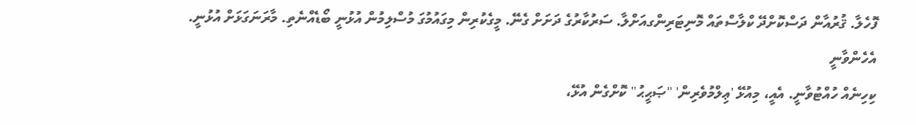ފޮހެލާ. ޤުރުއާން ދަސްކޮށްދޭ ކްލާސްތައް މޮނިޓަރިންގއަށްލާ. ސަރުކާރުގެ ދަށަށް ގެނޭ. މީގެކުރިން މިގައުމުގަ މުސްލިމުން އުޅުނީ ބޯޑެއްނެތި. މާރަނަގަޅަށް އުޅުނީ.
އެހެންވާނީ
ކިހިނެއް ހުއްޓުވާނީ. އެއީ، މިއުޅޭ 'ޢިލްމުވެރިން' "ޞަޙީޙު" ކޮށްގެން އުޅޭ،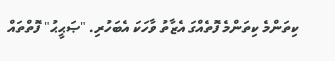ކިތަންމެ ކިތަންމެ ފޮތެއްގަ އެޒާތު ވާހަކަ އެބަހުރި. "ޞަޙީޙު" ފޮތްތައް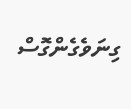ގިނަވެގެންގޮސް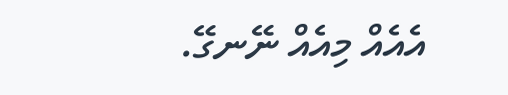އެއެއް މިއެއް ނޭނގޭ.